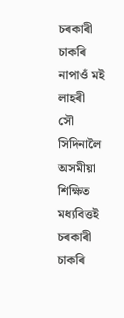চৰকাৰী চাকৰি নাপাওঁ মই লাহৰী
সৌ সিদিনালৈ অসমীয়া শিক্ষিত মধ্যবিত্তই চৰকাৰী চাকৰি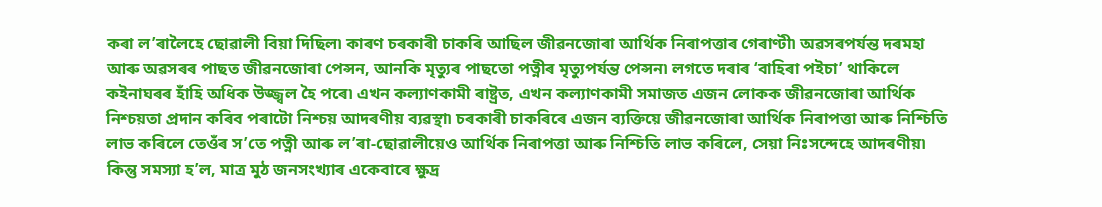কৰা ল’ৰালৈহে ছোৱালী বিয়া দিছিল৷ কাৰণ চৰকাৰী চাকৰি আছিল জীৱনজোৰা আৰ্থিক নিৰাপত্তাৰ গেৰাণ্টী৷ অৱসৰপৰ্যন্ত দৰমহা আৰু অৱসৰৰ পাছত জীৱনজোৰা পেন্সন, আনকি মৃত্যুৰ পাছতো পত্নীৰ মৃত্যুপৰ্যন্ত পেন্সন৷ লগতে দৰাৰ ‘বাহিৰা পইচা’ থাকিলে কইনাঘৰৰ হাঁহি অধিক উজ্জ্বল হৈ পৰে৷ এখন কল্যাণকামী ৰাষ্ট্ৰত, এখন কল্যাণকামী সমাজত এজন লোকক জীৱনজোৰা আৰ্থিক নিশ্চয়তা প্ৰদান কৰিব পৰাটো নিশ্চয় আদৰণীয় ব্যৱস্থা৷ চৰকাৰী চাকৰিৰে এজন ব্যক্তিয়ে জীৱনজোৰা আৰ্থিক নিৰাপত্তা আৰু নিশ্চিতি লাভ কৰিলে তেওঁৰ স’তে পত্নী আৰু ল’ৰা-ছোৱালীয়েও আৰ্থিক নিৰাপত্তা আৰু নিশ্চিতি লাভ কৰিলে, সেয়া নিঃসন্দেহে আদৰণীয়৷ কিন্তু সমস্যা হ’ল, মাত্ৰ মুঠ জনসংখ্যাৰ একেবাৰে ক্ষুদ্ৰ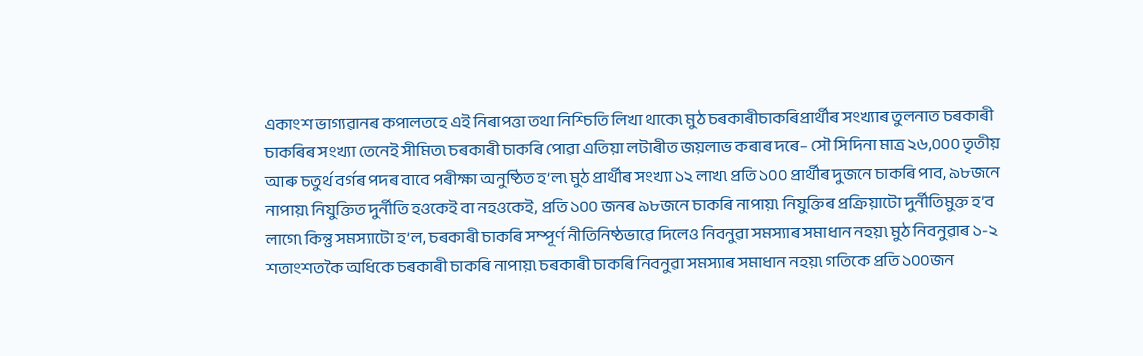একাংশ ভাগ্যৱানৰ কপালতহে এই নিৰাপত্তা তথা নিশ্চিতি লিখা থাকে৷ মুঠ চৰকাৰীচাকৰিপ্ৰাৰ্থীৰ সংখ্যাৰ তুলনাত চৰকাৰী চাকৰিৰ সংখ্যা তেনেই সীমিত৷ চৰকাৰী চাকৰি পোৱা এতিয়া লটাৰীত জয়লাভ কৰাৰ দৰে– সৌ সিদিনা মাত্ৰ ২৬,০০০ তৃতীয় আৰু চতুৰ্থ বৰ্গৰ পদৰ বাবে পৰীক্ষা অনুষ্ঠিত হ’ল৷ মুঠ প্ৰাৰ্থীৰ সংখ্যা ১২ লাখ৷ প্ৰতি ১০০ প্ৰাৰ্থীৰ দুজনে চাকৰি পাব, ৯৮জনে নাপায়৷ নিযুক্তিত দুৰ্নীতি হওকেই বা নহওকেই, প্ৰতি ১০০ জনৰ ৯৮জনে চাকৰি নাপায়৷ নিযুক্তিৰ প্ৰক্ৰিয়াটো দুৰ্নীতিমুক্ত হ’ব লাগে৷ কিন্তু সমস্যাটো হ’ল, চৰকাৰী চাকৰি সম্পূৰ্ণ নীতিনিষ্ঠভাৱে দিলেও নিবনুৱা সমস্যাৰ সমাধান নহয়৷ মুঠ নিবনুৱাৰ ১-২ শতাংশতকৈ অধিকে চৰকাৰী চাকৰি নাপায়৷ চৰকাৰী চাকৰি নিবনুৱা সমস্যাৰ সমাধান নহয়৷ গতিকে প্ৰতি ১০০জন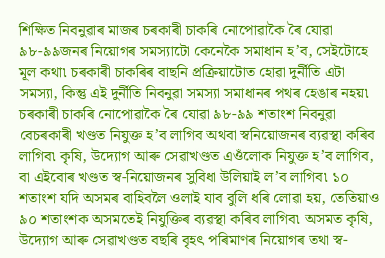শিক্ষিত নিবনুৱাৰ মাজৰ চৰকাৰী চাকৰি নোপোৱাকৈ ৰৈ যোৱা ৯৮-৯৯জনৰ নিয়োগৰ সমস্যাটো কেনেকৈ সমাধান হ’ব, সেইটোহে মূল কথা৷ চৰকাৰী চাকৰিৰ বাছনি প্ৰক্ৰিয়াটোত হোৱা দুৰ্নীতি এটা সমস্যা, কিন্তু এই দুৰ্নীতি নিবনুৱা সমস্যা সমাধানৰ পথৰ হেঙাৰ নহয়৷
চৰকাৰী চাকৰি নোপোৱাকৈ ৰৈ যোৱা ৯৮-৯৯ শতাংশ নিবনুৱা বেচৰকাৰী খণ্ডত নিযুক্ত হ’ব লাগিব অথবা স্বনিয়োজনৰ ব্যৱস্থা কৰিব লাগিব৷ কৃষি, উদ্যোগ আৰু সেৱাখণ্ডত এওঁলোক নিযুক্ত হ’ব লাগিব, বা এইবোৰ খণ্ডত স্ব-নিয়োজনৰ সুবিধা উলিয়াই ল’ব লাগিব৷ ১০ শতাংশ যদি অসমৰ বাহিবলৈ ওলাই যাব বুলি ধৰি লোৱা হয়, তেতিয়াও ৯০ শতাংশক অসমতেই নিযুক্তিৰ ব্যৱস্থা কৰিব লাগিব৷ অসমত কৃষি, উদ্যোগ আৰু সেৱাখণ্ডত বছৰি বৃহৎ পৰিমাণৰ নিয়োগৰ তথা স্ব-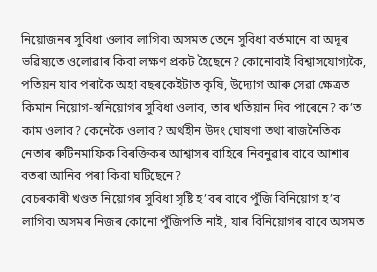নিয়োজনৰ সুবিধা ওলাব লাগিব৷ অসমত তেনে সুবিধা বৰ্তমানে বা অদূৰ ভৱিষ্যতে ওলোৱাৰ কিবা লক্ষণ প্ৰকট হৈছেনে? কোনোবাই বিশ্বাসযোগ্যকৈ, পতিয়ন যাব পৰাকৈ অহা বছৰকেইটাত কৃষি, উদ্যোগ আৰু সেৱা ক্ষেত্ৰত কিমান নিয়োগ-স্বনিয়োগৰ সুবিধা ওলাব, তাৰ খতিয়ান দিব পাৰেনে? ক’ত কাম ওলাব? কেনেকৈ ওলাব? অৰ্থহীন উদং ঘোষণা তথা ৰাজনৈতিক নেতাৰ ৰুটিনমাফিক বিৰক্তিকৰ আশ্বাসৰ বাহিৰে নিবনুৱাৰ বাবে আশাৰ বতৰা আনিব পৰা কিবা ঘটিছেনে?
বেচৰকাৰী খণ্ডত নিয়োগৰ সুবিধা সৃষ্টি হ’বৰ বাবে পুঁজি বিনিয়োগ হ’ব লাগিব৷ অসমৰ নিজৰ কোনো পুঁজিপতি নাই, যাৰ বিনিয়োগৰ বাবে অসমত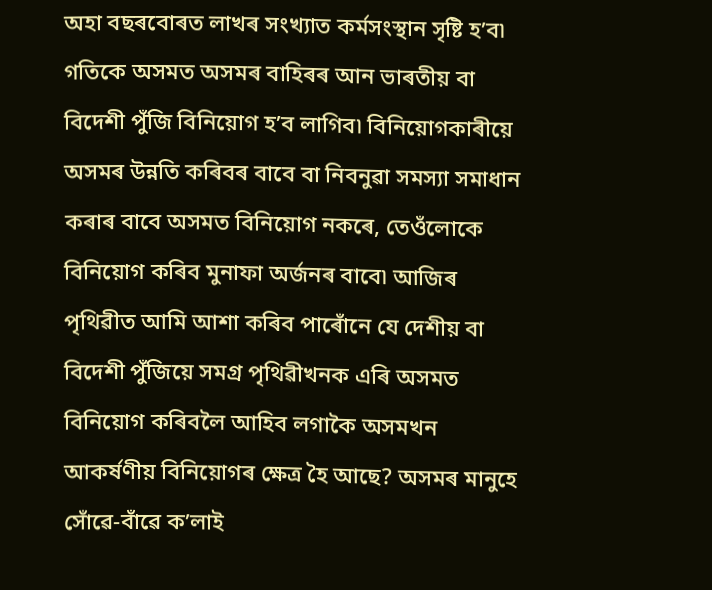অহা বছৰবোৰত লাখৰ সংখ্যাত কৰ্মসংস্থান সৃষ্টি হ’ব৷ গতিকে অসমত অসমৰ বাহিৰৰ আন ভাৰতীয় বা বিদেশী পুঁজি বিনিয়োগ হ’ব লাগিব৷ বিনিয়োগকাৰীয়ে অসমৰ উন্নতি কৰিবৰ বাবে বা নিবনুৱা সমস্যা সমাধান কৰাৰ বাবে অসমত বিনিয়োগ নকৰে, তেওঁলোকে বিনিয়োগ কৰিব মুনাফা অৰ্জনৰ বাবে৷ আজিৰ পৃথিৱীত আমি আশা কৰিব পাৰোঁনে যে দেশীয় বা বিদেশী পুঁজিয়ে সমগ্ৰ পৃথিৱীখনক এৰি অসমত বিনিয়োগ কৰিবলৈ আহিব লগাকৈ অসমখন আকৰ্ষণীয় বিনিয়োগৰ ক্ষেত্ৰ হৈ আছে? অসমৰ মানুহে সোঁৱে-বাঁৱে ক’লাই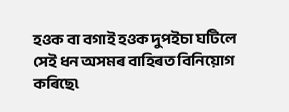হওক বা বগাই হওক দুপইচা ঘটিলে সেই ধন অসমৰ বাহিৰত বিনিয়োগ কৰিছে৷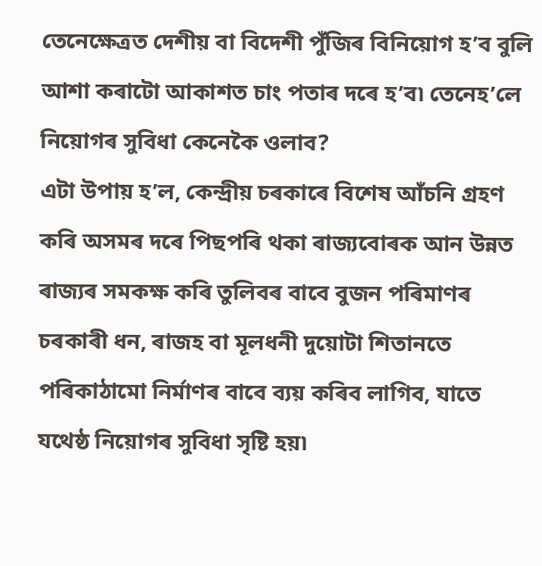তেনেক্ষেত্ৰত দেশীয় বা বিদেশী পুঁজিৰ বিনিয়োগ হ’ব বুলি আশা কৰাটো আকাশত চাং পতাৰ দৰে হ’ব৷ তেনেহ’লে নিয়োগৰ সুবিধা কেনেকৈ ওলাব?
এটা উপায় হ’ল, কেন্দ্ৰীয় চৰকাৰে বিশেষ আঁচনি গ্ৰহণ কৰি অসমৰ দৰে পিছপৰি থকা ৰাজ্যবোৰক আন উন্নত ৰাজ্যৰ সমকক্ষ কৰি তুলিবৰ বাবে বুজন পৰিমাণৰ চৰকাৰী ধন, ৰাজহ বা মূলধনী দুয়োটা শিতানতে পৰিকাঠামো নিৰ্মাণৰ বাবে ব্যয় কৰিব লাগিব, যাতে যথেষ্ঠ নিয়োগৰ সুবিধা সৃষ্টি হয়৷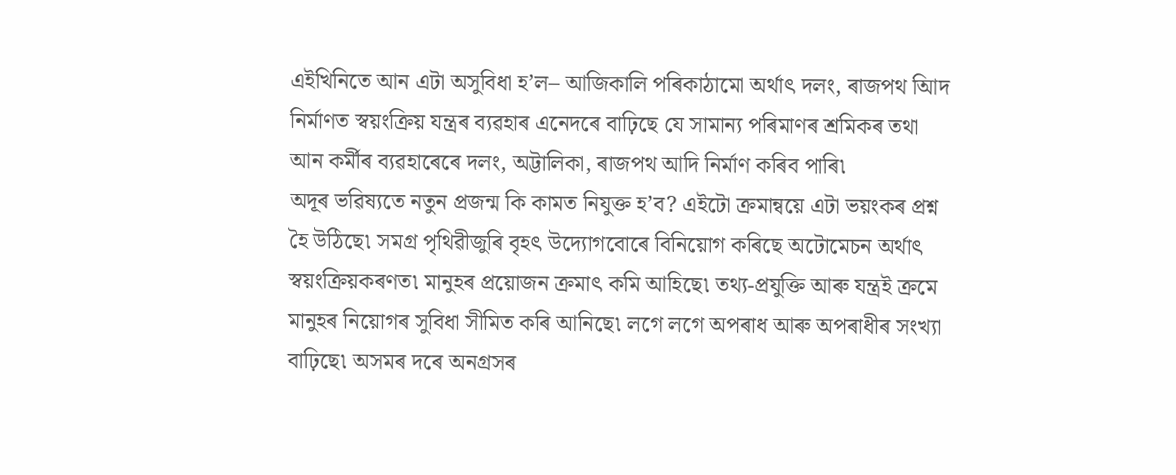এইখিনিতে আন এটা অসুবিধা হ’ল– আজিকালি পৰিকাঠামো অৰ্থাৎ দলং, ৰাজপথ আিদ নিৰ্মাণত স্বয়ংক্ৰিয় যন্ত্ৰৰ ব্যৱহাৰ এনেদৰে বাঢ়িছে যে সামান্য পৰিমাণৰ শ্ৰমিকৰ তথা আন কৰ্মীৰ ব্যৱহাৰেৰে দলং, অট্টালিকা, ৰাজপথ আদি নিৰ্মাণ কৰিব পাৰি৷
অদূৰ ভৱিষ্যতে নতুন প্ৰজন্ম কি কামত নিযুক্ত হ’ব? এইটো ক্ৰমান্বয়ে এটা ভয়ংকৰ প্ৰশ্ন হৈ উঠিছে৷ সমগ্ৰ পৃথিৱীজুৰি বৃহৎ উদ্যোগবোৰে বিনিয়োগ কৰিছে অটোমেচন অৰ্থাৎ স্বয়ংক্ৰিয়কৰণত৷ মানুহৰ প্ৰয়োজন ক্ৰমাৎ কমি আহিছে৷ তথ্য-প্ৰযুক্তি আৰু যন্ত্ৰই ক্ৰমে মানুহৰ নিয়োগৰ সুবিধা সীমিত কৰি আনিছে৷ লগে লগে অপৰাধ আৰু অপৰাধীৰ সংখ্যা বাঢ়িছে৷ অসমৰ দৰে অনগ্ৰসৰ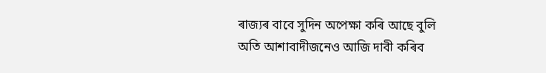ৰাজ্যৰ বাবে সুদিন অপেক্ষা কৰি আছে বুলি অতি আশাবাদীজনেও আজি দাবী কৰিব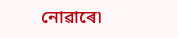নোৱাৰে৷